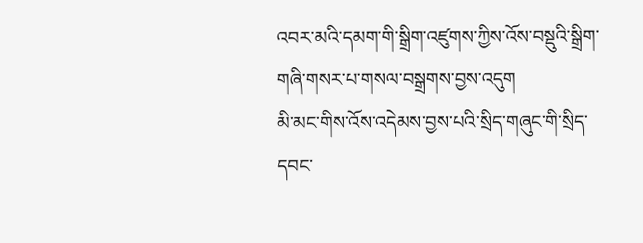འབར་མའི་དམག་གི་སྒྲིག་འཛུགས་ཀྱིས་འོས་བསྡུའི་སྒྲིག་གཞི་གསར་པ་གསལ་བསྒྲགས་བྱས་འདུག
མི་མང་གིས་འོས་འདེམས་བྱས་པའི་སྲིད་གཞུང་གི་སྲིད་དབང་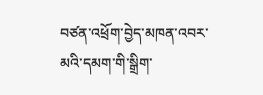བཙན་འཕྲོག་བྱེད་མཁན་འབར་མའི་དམག་གི་སྒྲིག་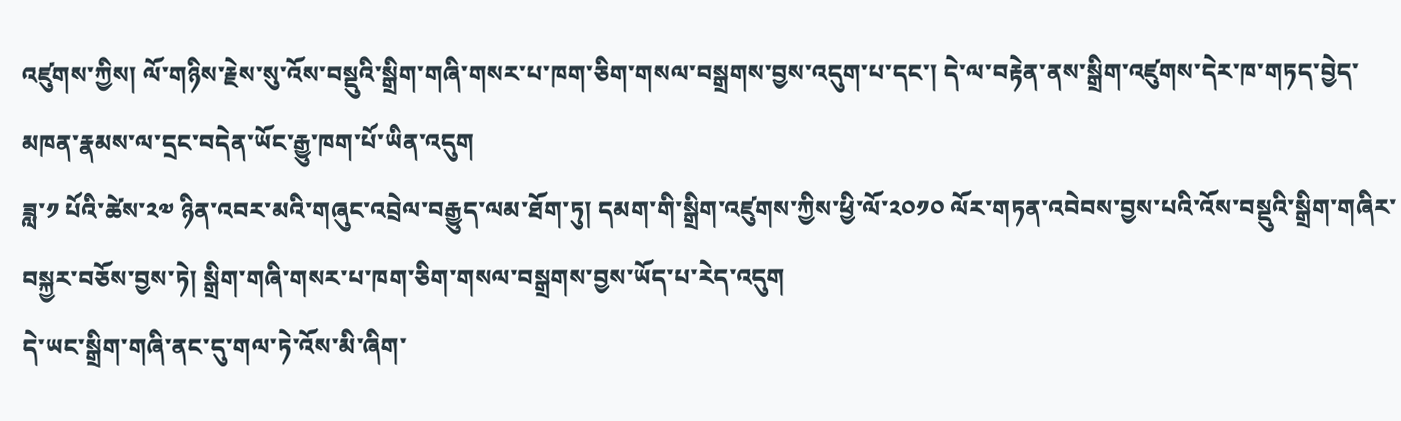འཛུགས་ཀྱིས། ལོ་གཉིས་རྗེས་སུ་འོས་བསྡུའི་སྒྲིག་གཞི་གསར་པ་ཁག་ཅིག་གསལ་བསྒྲགས་བྱས་འདུག་པ་དང་། དེ་ལ་བརྟེན་ནས་སྒྲིག་འཛུགས་དེར་ཁ་གཏད་བྱེད་མཁན་རྣམས་ལ་དྲང་བདེན་ཡོང་རྒྱུ་ཁག་པོ་ཡིན་འདུག
ཟླ་༡ པོའི་ཚེས་༢༧ ཉིན་འབར་མའི་གཞུང་འབྲེལ་བརྒྱུད་ལམ་ཐོག་ཏུ། དམག་གི་སྒྲིག་འཛུགས་ཀྱིས་ཕྱི་ལོ་༢༠༡༠ ལོར་གཏན་འབེབས་བྱས་པའི་འོས་བསྡུའི་སྒྲིག་གཞིར་བསྐྱར་བཅོས་བྱས་ཏེ། སྒྲིག་གཞི་གསར་པ་ཁག་ཅིག་གསལ་བསྒྲགས་བྱས་ཡོད་པ་རེད་འདུག
དེ་ཡང་སྒྲིག་གཞི་ནང་དུ་གལ་ཏེ་འོས་མི་ཞིག་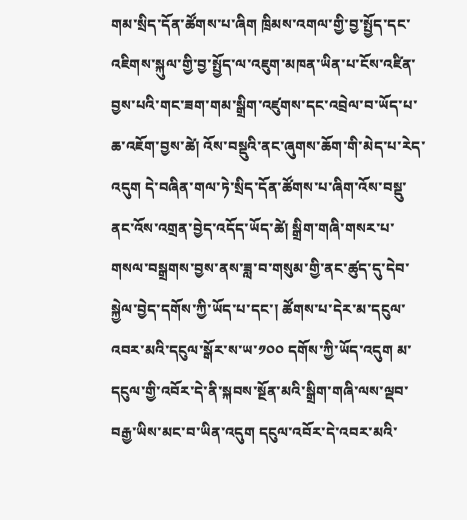གམ་སྲིད་དོན་ཚོགས་པ་ཞིག ཁྲིམས་འགལ་གྱི་བྱ་སྤྱོད་དང་འཇིགས་སྐུལ་གྱི་བྱ་སྤྱོད་ལ་འཇུག་མཁན་ཡིན་པ་ངོས་འཛིན་བྱས་པའི་གང་ཟག་གམ་སྒྲིག་འཛུགས་དང་འབྲེལ་བ་ཡོད་པ་ཆ་འཇོག་བྱས་ཚེ། འོས་བསྡུའི་ནང་ཞུགས་ཆོག་གི་མེད་པ་རེད་འདུག དེ་བཞིན་གལ་ཏེ་སྲིད་དོན་ཚོགས་པ་ཞིག་འོས་བསྡུ་ནང་འོས་འགྲན་བྱེད་འདོད་ཡོད་ཚེ། སྒྲིག་གཞི་གསར་པ་གསལ་བསྒྲགས་བྱས་ནས་ཟླ་བ་གསུམ་གྱི་ནང་ཚུད་དུ་དེབ་སྐྱེལ་བྱེད་དགོས་ཀྱི་ཡོད་པ་དང་། ཚོགས་པ་དེར་མ་དངུལ་འབར་མའི་དངུལ་སྒོར་ས་ཡ་༡༠༠ དགོས་ཀྱི་ཡོད་འདུག མ་དངུལ་གྱི་འབོར་དེ་ནི་སྐབས་སྔོན་མའི་སྒྲིག་གཞི་ལས་ལྡབ་བརྒྱ་ཡིས་མང་བ་ཡིན་འདུག དངུལ་འབོར་དེ་འབར་མའི་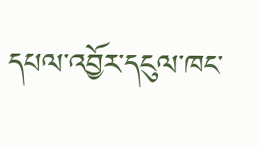དཔལ་འབྱོར་དངུལ་ཁང་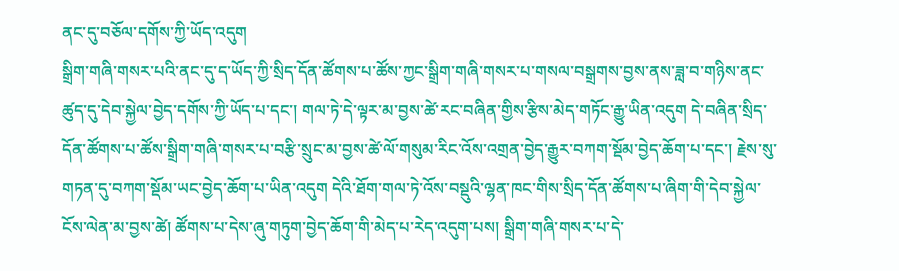ནང་དུ་བཅོལ་དགོས་ཀྱི་ཡོད་འདུག
སྒྲིག་གཞི་གསར་པའི་ནང་དུ་ད་ཡོད་ཀྱི་སྲིད་དོན་ཚོགས་པ་ཚོས་ཀྱང་སྒྲིག་གཞི་གསར་པ་གསལ་བསྒྲགས་བྱས་ནས་ཟླ་བ་གཉིས་ནང་ཚུད་དུ་དེབ་སྐྱེལ་བྱེད་དགོས་ཀྱི་ཡོད་པ་དང་། གལ་ཏེ་དེ་ལྟར་མ་བྱས་ཚེ་རང་བཞིན་གྱིས་རྩིས་མེད་གཏོང་རྒྱུ་ཡིན་འདུག དེ་བཞིན་སྲིད་དོན་ཚོགས་པ་ཚོས་སྒྲིག་གཞི་གསར་པ་བརྩི་སྲུང་མ་བྱས་ཚེ་ལོ་གསུམ་རིང་འོས་འགྲན་བྱེད་རྒྱུར་བཀག་སྡོམ་བྱེད་ཆོག་པ་དང་། རྗེས་སུ་གཏན་དུ་བཀག་སྡོམ་ཡང་བྱེད་ཆོག་པ་ཡིན་འདུག དེའི་ཐོག་གལ་ཏེ་འོས་བསྡུའི་ལྷན་ཁང་གིས་སྲིད་དོན་ཚོགས་པ་ཞིག་གི་དེབ་སྐྱེལ་ངོས་ལེན་མ་བྱས་ཚེ། ཚོགས་པ་དེས་ཞུ་གཏུག་བྱེད་ཆོག་གི་མེད་པ་རེད་འདུག་པས། སྒྲིག་གཞི་གསར་པ་དེ་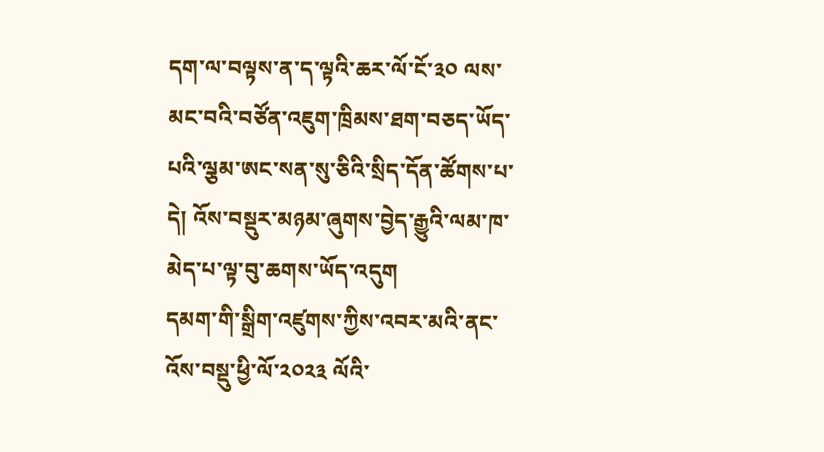དག་ལ་བལྟས་ན་ད་ལྟའི་ཆར་ལོ་ངོ་༣༠ ལས་མང་བའི་བཙོན་འཇུག་ཁྲིམས་ཐག་བཅད་ཡོད་པའི་ལྕམ་ཨང་སན་སུ་ཅིའི་སྲིད་དོན་ཚོགས་པ་དེ། འོས་བསྡུར་མཉམ་ཞུགས་བྱེད་རྒྱུའི་ལམ་ཁ་མེད་པ་ལྟ་བུ་ཆགས་ཡོད་འདུག
དམག་གི་སྒྲིག་འཛུགས་ཀྱིས་འབར་མའི་ནང་འོས་བསྡུ་ཕྱི་ལོ་༢༠༢༣ ལོའི་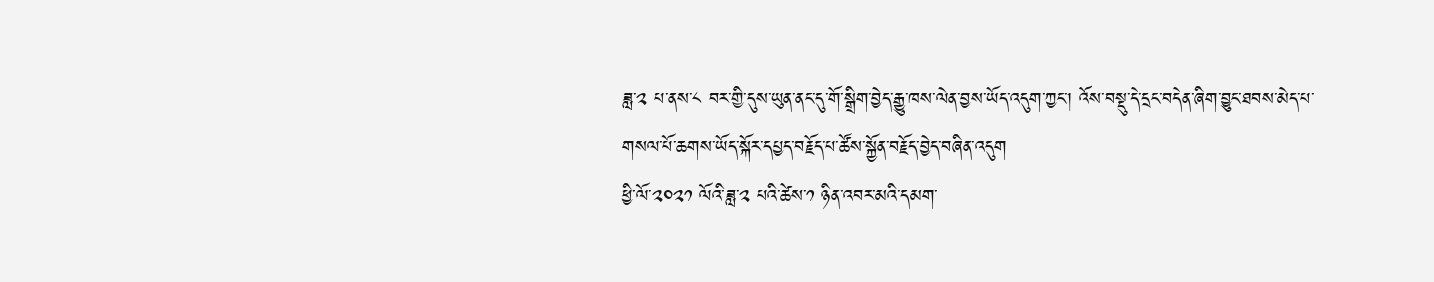ཟླ་༢ པ་ནས་༨ བར་གྱི་དུས་ཡུན་ནང་དུ་གོ་སྒྲིག་བྱེད་རྒྱུ་ཁས་ལེན་བྱས་ཡོད་འདུག་ཀྱང་། འོས་བསྡུ་དེ་དྲང་བདེན་ཞིག་བྱུང་ཐབས་མེད་པ་གསལ་པོ་ཆགས་ཡོད་སྐོར་དཔྱད་བརྗོད་པ་ཚོས་སྐྱོན་བརྗོད་བྱེད་བཞིན་འདུག
ཕྱི་ལོ་༢༠༢༡ ལོའི་ཟླ་༢ པའི་ཚེས་༡ ཉིན་འབར་མའི་དམག་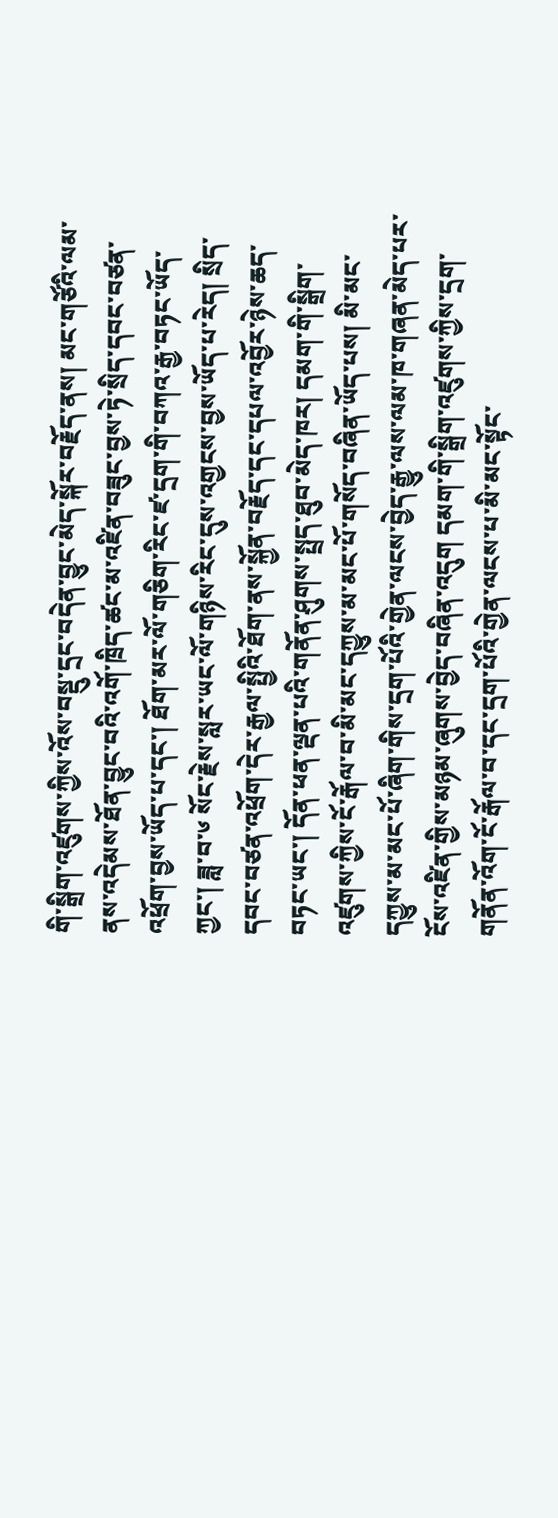གི་སྒྲིག་འཛུགས་ཀྱིས་འོས་བསྡུ་དྲང་བདེན་བྱུང་མེད་སྐོར་བརྗོད་ནས། མང་གཙོའི་ལམ་ནས་འདེམས་ཐོན་བྱུང་བའི་འགོ་ཁྲིད་ཚང་མ་འཛིན་བཟུང་བྱས་ཏེ་སྲིད་དབང་བཙན་འཕྲོག་བྱས་ཡོད་པ་དང་། ཐོག་མར་ལོ་གཅིག་རིང་ཛ་དྲག་གི་བཀའ་རྒྱ་བཏང་ཡོད་ཀྱང་། ཟླ་བ་༦ སོང་རྗེས་སླར་ཡང་ལོ་གཉིས་རིང་དུས་འགྱངས་བྱས་ཡོད་པ་རེད། སྲིད་དབང་བཙན་འཕྲོག་དེར་རྒྱལ་སྤྱིའི་ཐོག་ནས་སྐྱོན་བརྗོད་དང་དཔལ་འབྱོར་ཉེས་ཆད་བཏང་ཡང་། དོན་ཕན་ལྡན་པའི་གནོན་ཤུགས་སྤྲད་ཐུབ་མེད་ཁར། དམག་གི་སྒྲིག་འཛུགས་ཀྱིས་ངོ་རྒོལ་བ་མི་མང་དཀྱུས་མ་མང་པོ་གསོད་བཞིན་ཡོད་པས། མི་མང་དཀྱུས་མ་མང་པོ་ཞིག་གིས་དྲག་པོའི་གྱེན་ལངས་བྱེད་རྒྱུ་ལས་ལམ་ཁ་གཞན་མེད་པར་ངོས་འཛིན་གྱིས་མཉམ་ཞུགས་བྱེད་བཞིན་འདུག དམག་གི་སྒྲིག་འཛུགས་ཀྱིས་དྲག་གནོན་འོག་ངོ་རྒོལ་བ་དང་དྲག་པོའི་གྱེན་ལངས་པ་མི་མང་སྟོང་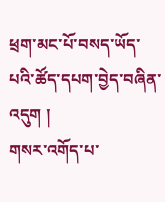ཕྲག་མང་པོ་བསད་ཡོད་པའི་ཚོད་དཔག་བྱེད་བཞིན་འདུག །
གསར་འགོད་པ་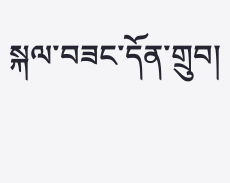སྐལ་བཟང་དོན་གྲུབ།